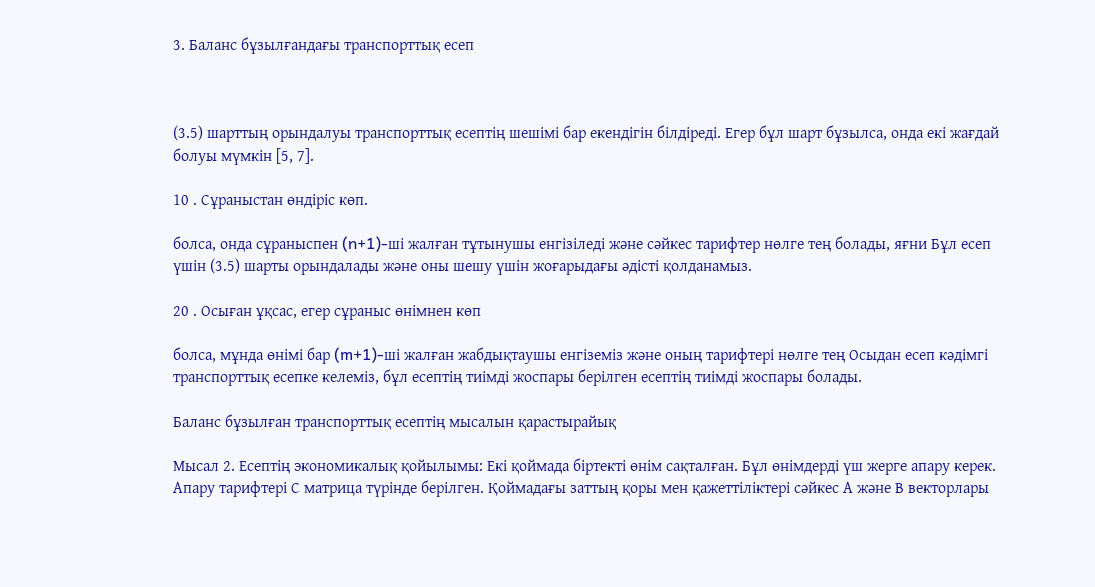3. Баланс бұзылғандағы транспорттық есеп



(3.5) шарттың орындалуы транспорттық есептің шешімі бар екендігін білдіреді. Егер бұл шарт бұзылса, онда екі жағдай болуы мүмкін [5, 7].

10 . Сұраныстан өндіріс көп.

болса, онда сұраныспен (n+1)-ші жалған тұтынушы енгізіледі және сәйкес тарифтер нөлге тең болады, яғни Бұл есеп үшін (3.5) шарты орындалады және оны шешу үшін жоғарыдағы әдісті қолданамыз.

20 . Осыған ұқсас, егер сұраныс өнімнен көп

болса, мұнда өнімі бар (m+1)-ші жалған жабдықтаушы енгіземіз және оның тарифтері нөлге тең Осыдан есеп кәдімгі транспорттық есепке келеміз, бұл есептің тиімді жоспары берілген есептің тиімді жоспары болады.

Баланс бұзылған транспорттық есептің мысалын қарастырайық

Мысал 2. Есептің экономикалық қойылымы: Екі қоймада біртекті өнім сақталған. Бұл өнімдерді үш жерге апару керек. Апару тарифтері С матрица түрінде берілген. Қоймадағы заттың қоры мен қажеттіліктері сәйкес А және В векторлары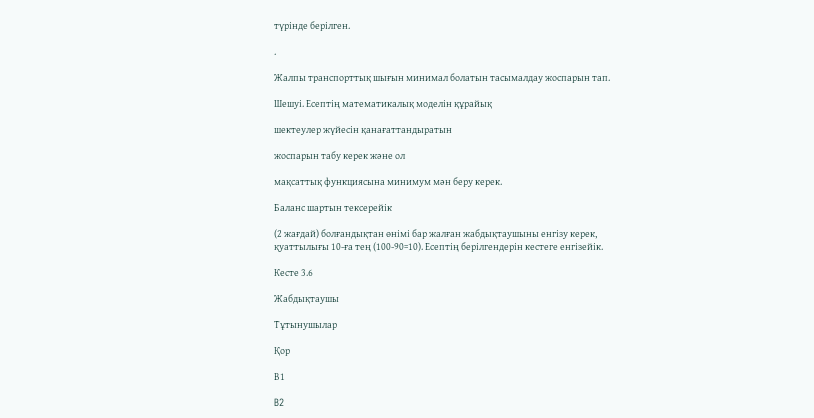түрінде берілген.

.

Жалпы транспорттық шығын минимал болатын тасымалдау жоспарын тап.

Шешуі. Есептің математикалық моделін құрайық

шектеулер жүйесін қанағаттандыратын

жоспарын табу керек және ол

мақсаттық функциясына минимум мән беру керек.

Баланс шартын тексерейік

(2 жағдай) болғандықтан өнімі бар жалған жабдықтаушыны енгізу керек, қуаттылығы 10-ға тең (100-90=10). Есептің берілгендерін кестеге енгізейік.

Кесте 3.6

Жабдықтаушы

Тұтынушылар

Қор

В1

B2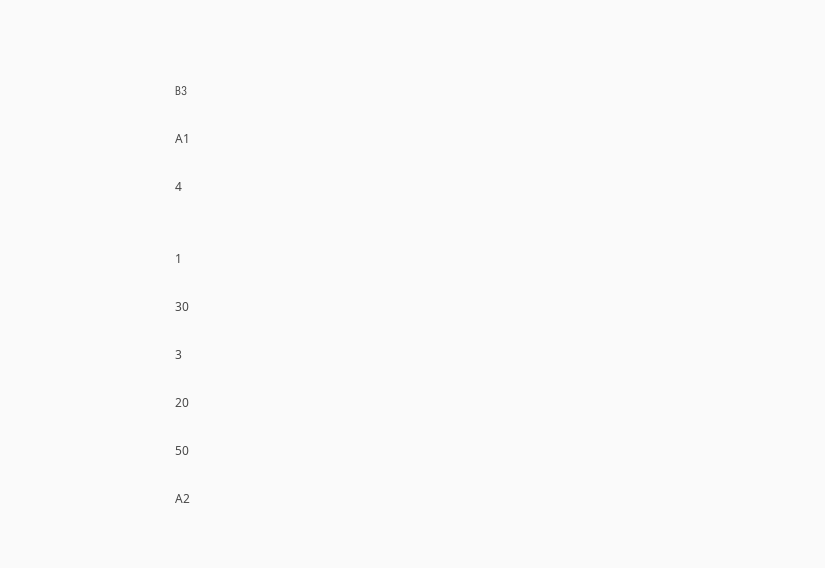B3

А1

4


1

30

3

20

50

А2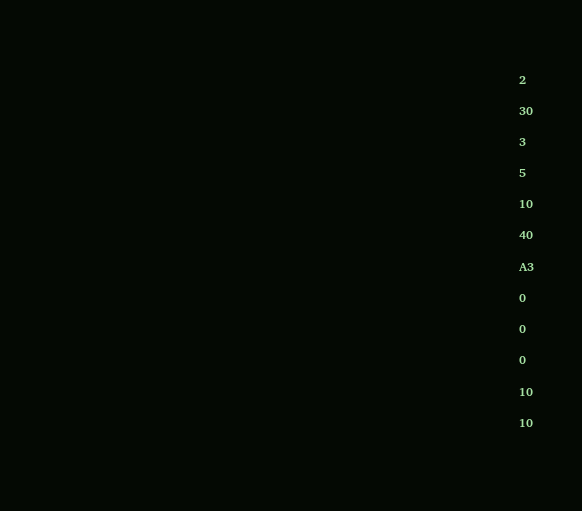2

30

3

5

10

40

А3

0

0

0

10

10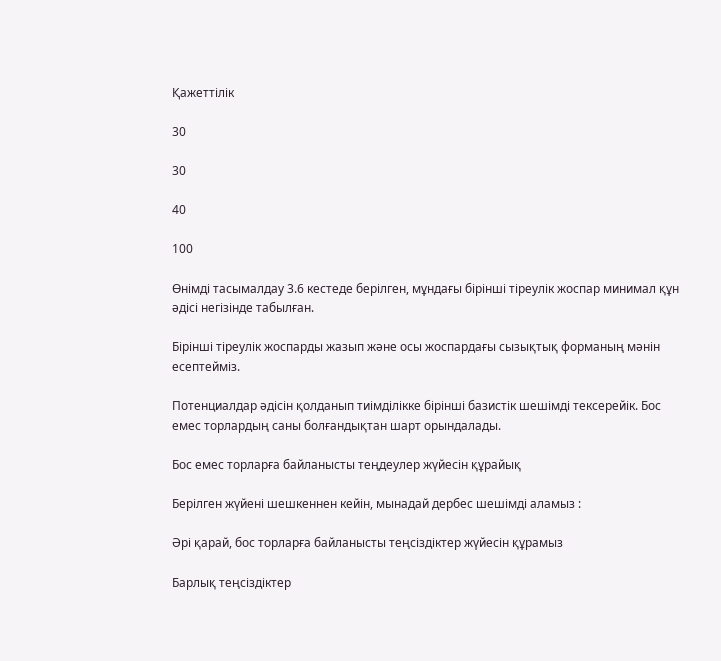Қажеттілік

30

30

40

100

Өнімді тасымалдау 3.6 кестеде берілген, мұндағы бірінші тіреулік жоспар минимал құн әдісі негізінде табылған.

Бірінші тіреулік жоспарды жазып және осы жоспардағы сызықтық форманың мәнін есептейміз.

Потенциалдар әдісін қолданып тиімділікке бірінші базистік шешімді тексерейік. Бос емес торлардың саны болғандықтан шарт орындалады.

Бос емес торларға байланысты теңдеулер жүйесін құрайық

Берілген жүйені шешкеннен кейін, мынадай дербес шешімді аламыз :

Әрі қарай, бос торларға байланысты теңсіздіктер жүйесін құрамыз

Барлық теңсіздіктер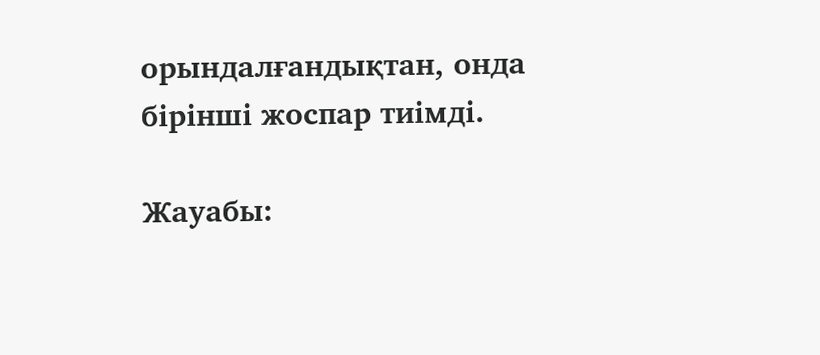орындалғандықтан, онда бірінші жоспар тиімді.

Жауабы: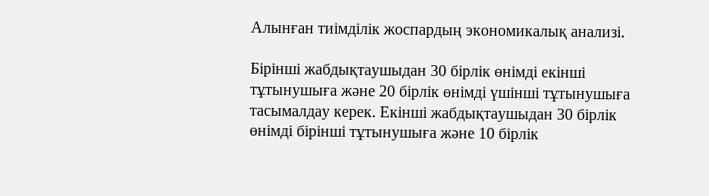Алынған тиімділік жоспардың экономикалық анализі.

Бірінші жабдықтаушыдан 30 бірлік өнімді екінші тұтынушыға және 20 бірлік өнімді үшінші тұтынушыға тасымалдау керек. Екінші жабдықтаушыдан 30 бірлік өнімді бірінші тұтынушыға және 10 бірлік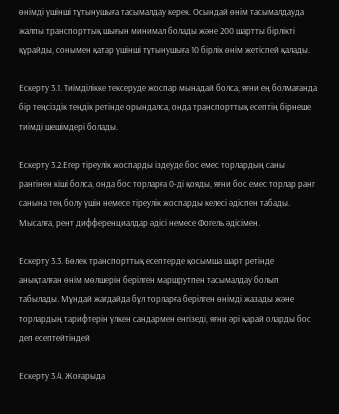өнімді үшінші тұтынушыға тасымалдау керек. Осындай өнім тасымалдауда жалпы транспорттық шығын минимал болады және 200 шартты бірлікті құрайды, сонымен қатар үшінші тұтынушыға 10 бірлік өнім жетіспей қалады.

Ескерту 3.1. Тиімділікке тексеруде жоспар мынадай болса, яғни ең болмағанда бір теңсіздік теңдік ретінде орындалса, онда транспорттық есептің бірнеше тиімді шешімдері болады.

Ескерту 3.2.Егер тіреулік жоспарды іздеуде бос емес торлардың саны рангінен кіші болса, онда бос торларға 0-ді қояды, яғни бос емес торлар ранг санына тең болу үшін немесе тіреулік жоспарды келесі әдіспен табады. Мысалға, рент дифференциалдар әдісі немесе Фогель әдісімен.

Ескерту 3.3. Бөлек транспорттық есептерде қосымша шарт ретінде анықталған өнім мөлшерін берілген маршрутпен тасымалдау болып табылады. Мұндай жағдайда бұл торларға берілген өнімді жазады және торлардың тарифтерін үлкен сандармен енгізеді, яғни әрі қарай оларды бос деп есептейтіндей

Ескерту 3.4. Жоғарыда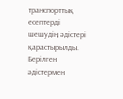транспорттық есептерді шешудің әдістері қарастырылды. Берілген әдістермен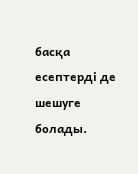басқа есептерді де шешуге болады.